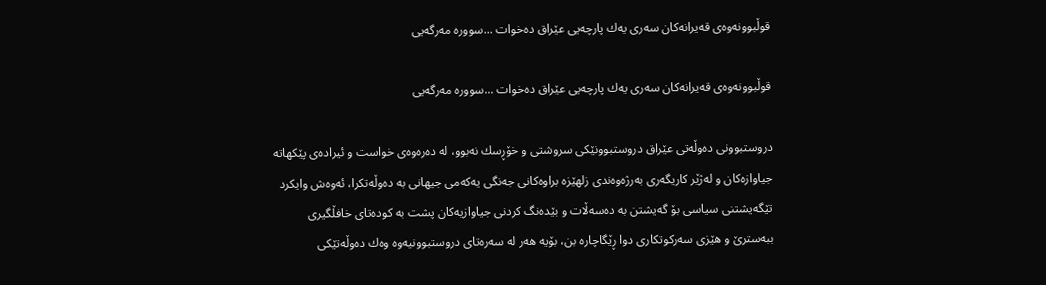قوڵبوونه‌وه‌ی قه‌یرانه‌كان سه‌ری یه‌ك پارچه‌یی عێراق ده‌خوات ...سووره‌ مه‌رگه‌یی

قوڵبوونه‌وه‌ی قه‌یرانه‌كان سه‌ری یه‌ك پارچه‌یی عێراق ده‌خوات ...سووره‌ مه‌رگه‌یی

دروستبوونی ده‌وڵه‌تی عێراق دروستبوونێكی سروشتی و خۆڕسك نه‌بوو، له‌ ده‌ره‌وه‌ی خواست و ئیراده‌ی پێكهاته‌ جیاوازه‌كان و له‌ژێر كاریگه‌ری به‌رژه‌وه‌ندی زلهێزه‌ براوه‌كانی جه‌نگی یه‌كه‌می جیهانی به‌ ده‌وڵه‌تكرا، ئه‌وه‌ش وایكرد تێگه‌یشتنی سیاسی بۆ گه‌یشتن به‌ ده‌سه‌ڵات و بێده‌نگ كردنی جیاوازیه‌كان پشت به‌ كوده‌تای خافڵگیری ببه‌سترێ و هێزی سه‌ركوتكاری دوا ڕێگاچاره‌ بن، بۆیه‌ هه‌ر له‌ سه‌ره‌تای دروستبوونیه‌وه‌ وه‌ك ده‌وڵه‌تێكی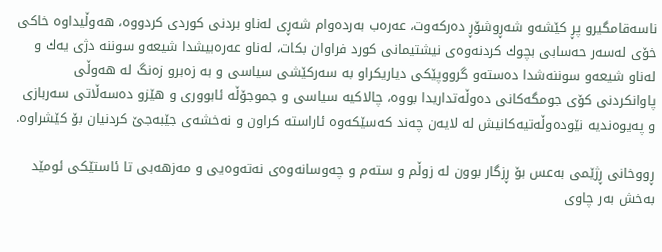ناسه‌قامگیرو پڕ كێشه‌و شه‌ڕوشۆڕ ده‌ركه‌وت، عه‌ره‌ب به‌رده‌وام شه‌ڕی له‌ناو بردنی كوردی كردووه‌، هه‌وڵیداوه‌ خاكی خۆی له‌سه‌ر حه‌سابی بچوك كردنه‌وه‌ی نیشتیمانی كورد فراوان بكات، له‌ناو عه‌ره‌بیشدا شیعه‌و سوننه‌ دژی یه‌ك و له‌ناو شیعه‌و سوننه‌شدا ده‌سته‌و گرووپێكی دیاریكراو به‌ سه‌ركێشی سیاسی و به‌ زه‌برو زه‌نگ له‌ هه‌وڵی پاوانكردنی كۆی جومگه‌كانی ده‌وڵه‌تداریدا بووه‌، چالاكیه‌ سیاسی و جموجۆڵه‌ ئابووری و هێزو ده‌سه‌ڵاتی سه‌ربازی و په‌یوه‌ندیه‌ نێوده‌وڵه‌تیه‌كانیش له‌ لایه‌ن چه‌ند كه‌سێكه‌وه‌ ئاراسته‌ كراون و نه‌خشه‌ی جێبه‌جێ كردنیان بۆ كێشراوه‌.

ڕووخانی ڕژێمی به‌عس بۆ ڕزگار بوون له‌ زوڵم و سته‌م و چه‌وسانه‌وه‌ی نه‌ته‌وه‌یی و مه‌زهه‌بی تا ئاستێكی ئومێد به‌خش به‌ر چاوی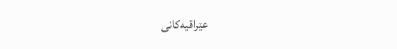عێراقیه‌كانی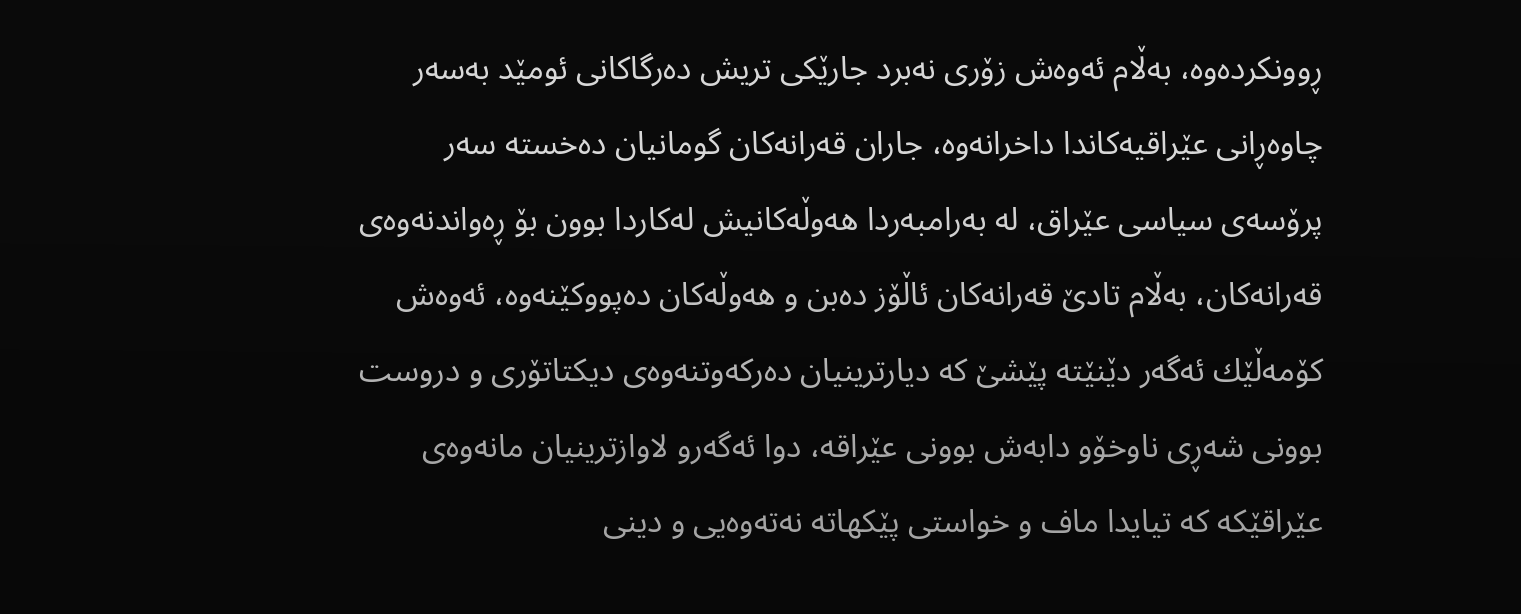ڕوونكرده‌وه‌، به‌ڵام ئه‌وه‌ش زۆری نه‌برد جارێكی تریش ده‌رگاكانی ئومێد به‌سه‌ر چاوه‌ڕانی عێراقیه‌كاندا داخرانه‌وه‌، جاران قه‌رانه‌كان گومانیان ده‌خسته‌ سه‌ر پرۆسه‌ی سیاسی عێراق، له‌ به‌رامبه‌ردا هه‌وڵه‌كانیش له‌كاردا بوون بۆ ڕه‌واندنه‌وه‌ی قه‌رانه‌كان، به‌ڵام تادێ قه‌رانه‌كان ئاڵۆز ده‌بن و هه‌وڵه‌كان ده‌پووكێنه‌وه‌، ئه‌وه‌ش كۆمه‌ڵێك ئه‌گه‌ر دێنێته‌ پێشێ كه‌ دیارترینیان ده‌ركه‌وتنه‌وه‌ی دیكتاتۆری و دروست بوونی شه‌ڕی ناوخۆو دابه‌ش بوونی عێراقه‌، دوا ئه‌گه‌رو لاوازترینیان مانه‌وه‌ی عێراقێكه‌ كه‌ تیایدا ماف و خواستی پێكهاته‌ نه‌ته‌وه‌یی و دینی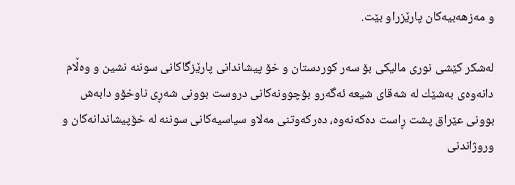و مه‌زهه‌بیه‌كان پارێزراو بێت.

له‌شكر كێشی نوری مالیكی بۆ سه‌ر كوردستان و خۆ پیشاندانی پارێزگاكانی سوننه‌ نشین و وه‌ڵام دانه‌وه‌ی به‌شێك له‌ شه‌قای شیعه‌ ئه‌گه‌رو بۆچوونه‌كانی دروست بوونی شه‌ڕی ناوخۆو دابه‌ش بوونی عێراق پشت ڕاست ده‌كه‌نه‌وه‌، ده‌ركه‌وتنی مه‌لاو سیاسیه‌كانی سوننه‌ له‌ خۆپیشاندانه‌كان و وروژاندنی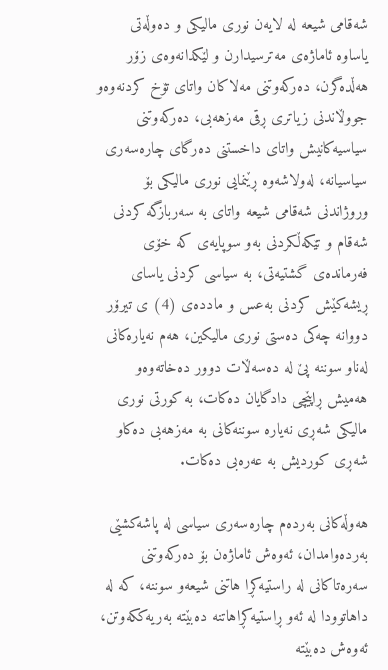شه‌قامی شیعه‌ له‌ لایه‌ن نوری مالیكی و ده‌وڵه‌تی یاساوه‌ ئاماژه‌ی مه‌ترسیدارن و لێكدانه‌وه‌ی زۆر هه‌ڵده‌گرن، ده‌ركه‌وتنی مه‌لاكان واتای تۆخ كردنه‌وه‌و جووڵاندنی زیاتری ڕقی مه‌زهه‌بی، ده‌ركه‌وتنی سیاسیه‌كانیش واتای داخستنی ده‌رگای چاره‌سه‌ری سیاسیانه‌، له‌ولاشه‌وه‌ ڕێنمایی نوری مالیكی بۆ وروژاندنی شه‌قامی شیعه‌ واتای به‌ سه‌ربازگه‌ كردنی شه‌قام و تێكه‌ڵكردنی به‌و سوپایه‌ی كه‌ خۆی فه‌رمانده‌ی گشتیه‌تی، به‌ سیاسی كردنی یاسای ڕیشه‌كێش كردنی به‌عس و مادده‌ی (4) ی تیرۆر دووانه‌ چه‌كی ده‌ستی نوری مالیكین، هه‌م نه‌یاره‌كانی له‌ناو سوننه‌ پێ له‌ ده‌سه‌ڵات دوور ده‌خاته‌وه‌و هه‌میش ڕاپێچی دادگایان ده‌كات، به‌ كورتی نوری مالیكی شه‌ڕی نه‌یاره‌ سوننه‌كانی به‌ مه‌زهه‌بی ده‌كاو شه‌ڕی كوردیش به‌ عه‌ره‌بی ده‌كات.

هه‌وڵه‌كانی به‌رده‌م چاره‌سه‌ری سیاسی له‌ پاشه‌كشێی به‌رده‌وامدان، ئه‌وه‌ش ئاماژه‌ن بۆ ده‌ركه‌وتنی سه‌ره‌تاكانی له‌ راستیه‌كڕا هاتنی شیعه‌و سوننه‌، كه‌ له‌ داهاتوودا له‌ ئه‌و ڕاستیه‌كڕاهاتنه‌ ده‌بێته‌ به‌ریه‌ككه‌وتن، ئه‌وه‌ش ده‌بێته‌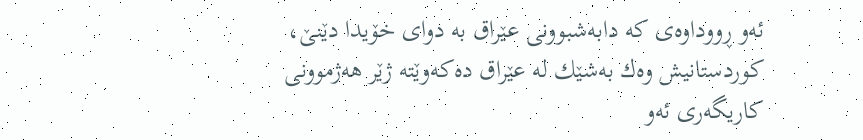ئه‌و ڕووداوه‌ی كه‌ دابه‌شبوونی عێراق به‌ دوای خۆیدا دێنێ، كوردستانیش وه‌ك به‌شێك له‌ عێراق ده‌كه‌وێته‌ ژێر هه‌ژموونی كاریگه‌ری ئه‌و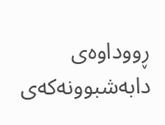ڕووداوه‌ی دابه‌شبوونه‌كه‌ی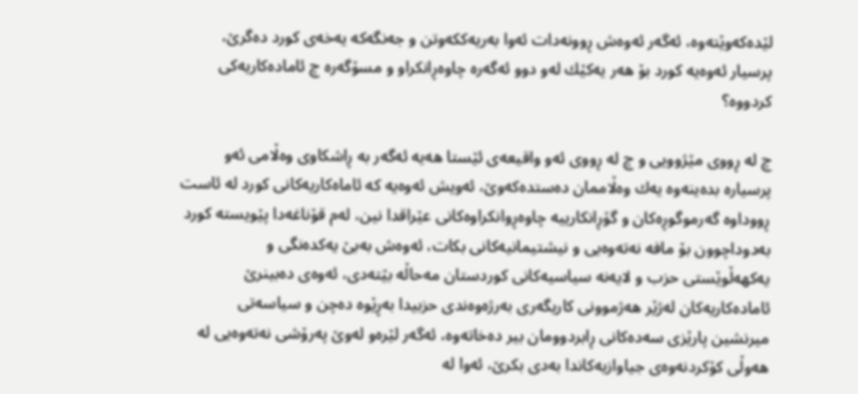لێده‌كه‌وێته‌وه‌، ئه‌گه‌ر ئه‌وه‌ش ڕوونه‌دات ئه‌وا به‌ریه‌ككه‌وتن و جه‌نگه‌كه‌ یه‌خه‌ی كورد ده‌گرێ، پرسیار ئه‌وه‌یه‌ كورد بۆ هه‌ر یه‌كێك له‌و دوو ئه‌گه‌ره‌ چاوه‌ڕانكراو و مسۆگه‌ره‌ چ ئاماده‌كاریه‌كی كردووه‌؟

چ له‌ ڕووی مێژوویی و چ له‌ ڕووی ئه‌و واقیعه‌ی ئێستا هه‌یه‌ ئه‌گه‌ر به‌ ڕاشكاوی وه‌ڵامی ئه‌و پرسیاره‌ بده‌ینه‌وه‌ یه‌ك وه‌ڵاممان ده‌ستده‌كه‌وێ، ئه‌ویش ئه‌وه‌یه‌ كه‌ ئاماه‌كاریه‌كانی كورد له‌ ئاست ڕووداوه‌ گه‌رموگوڕه‌كان و گۆڕانكارییه‌ چاوه‌ڕوانكراوه‌كانی عێراقدا نین، له‌م قۆناغه‌دا پێویسته‌ كورد به‌دوداچوون بۆ مافه‌ نه‌ته‌وه‌یی و نیشتیمانیه‌كانی بكات، ئه‌وه‌ش به‌بێ یه‌كده‌نگی و یه‌كهه‌ڵوێستی حزب و لایه‌نه‌ سیاسیه‌كانی كوردستان مه‌حاڵه‌ بێته‌دی، ئه‌وه‌ی ده‌بینرێ ئاماده‌كاریه‌كان له‌ژێر هه‌ژموونی كاریگه‌ری به‌رژه‌وه‌ندی حزبیدا به‌ڕێوه‌ ده‌چن و سیاسه‌تی میرنشین پارێزی سه‌ده‌كانی ڕابردوومان بیر ده‌خاته‌وه‌، ئه‌گه‌ر لێره‌و له‌وێ په‌رۆشی نه‌ته‌وه‌یی له‌ هه‌وڵی كۆكردنه‌وه‌ی جیاوازیه‌كاندا به‌دی بكرێ، ئه‌وا له‌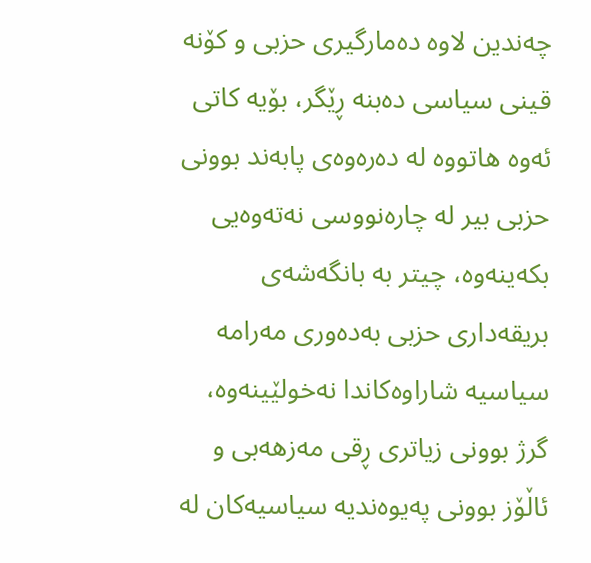چه‌ندین لاوه‌ ده‌مارگیری حزبی و كۆنه‌ قینی سیاسی ده‌بنه‌ ڕێگر، بۆیه‌ كاتی ئه‌وه‌ هاتووه‌ له‌ ده‌ره‌وه‌ی پابه‌ند بوونی حزبی بیر له‌ چاره‌نووسی نه‌ته‌وه‌یی بكه‌ینه‌وه‌، چیتر به‌ بانگه‌شه‌ی بریقه‌داری حزبی به‌ده‌وری مه‌رامه‌ سیاسیه‌ شاراوه‌كاندا نه‌خولێینه‌وه‌، گرژ بوونی زیاتری ڕقی مه‌زهه‌بی و ئاڵۆز بوونی په‌یوه‌ندیه‌ سیاسیه‌كان له‌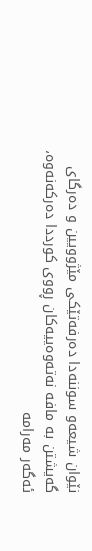نێوان شیعه‌و سوننه‌دا ده‌رفه‌تێكی مێژوویین و ده‌رگای گه‌یشتن به‌ مافه‌ نه‌ته‌وه‌ییه‌كان ڕووی كورددا ده‌ركه‌نه‌وه‌، ئه‌گه‌ر مه‌رامه‌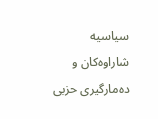سیاسیه‌ شاراوه‌كان و ده‌مارگیری حزبی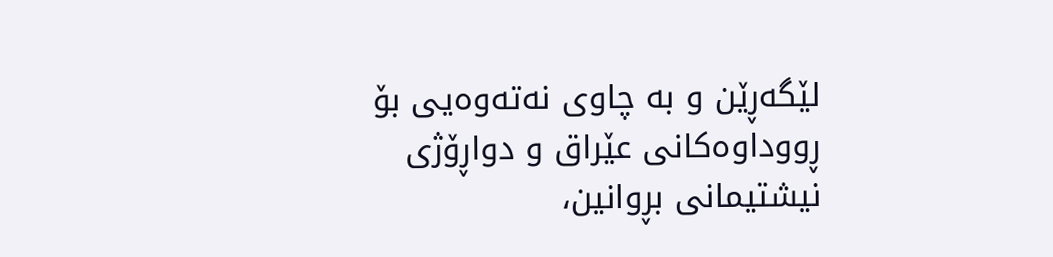لێگه‌ڕێن و به‌ چاوی نه‌ته‌وه‌یی بۆ ڕووداوه‌كانی عێراق و دواڕۆژی نیشتیمانی بڕوانین،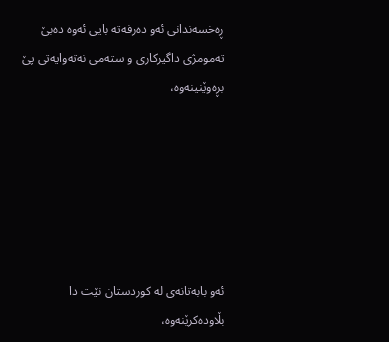ڕه‌خسه‌ندانی ئه‌و ده‌رفه‌ته‌ بایی ئه‌وه‌ ده‌بێ ته‌مومژی داگیركاری و سته‌می نه‌ته‌وایه‌تی پێ بڕه‌وێنینه‌وه‌،






ئه‌و بابه‌تانه‌ی له‌ کوردستان نێت دا بڵاوده‌کرێنه‌وه‌،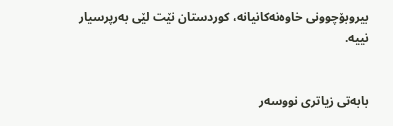بیروبۆچوونی خاوه‌نه‌کانیانه‌، کوردستان نێت لێی به‌رپرسیار نییه‌.


بابەتی زیاتری نووسەر